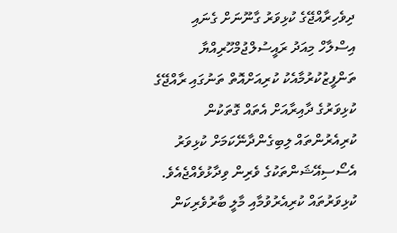ދިވެހިރާއްޖޭގެ ކުޅިވަރު ގާނޫނަށް ގެނައި އިސްލާހް މިއަދު ރައީސުލްޖުމްހޫރިއްޔާ ތަންފީޒުކުރުމާއެކު ކުރިއަށްއޮތް ތަނުގައި ރާއްޖޭގެ ކުޅިވަރުގެ ދާއިރާއަށް އެތައް ގޮތަކުން ކުރިއެރުންތައް ލިބިގެންދާނޭކަމަށް ކުޅިވަރު އެސޯސިއޭޝަންތަކުގެ ވެރިން ވިދާޅުވެއްޖެއެވެ.
ކުޅިވަރުތައް ކުރިއެރުވުމާއި މާލީ ބާރުވެރިކަން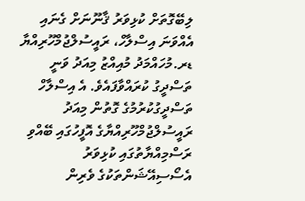ލިބޭގޮތަށް ކުޅިވަރު ޤާނޫނަށް ގެނައި އެއްވަނަ އިސްލާހް، ރައީސުލްޖުމްހޫރިއްޔާ ޑރ.މުހައްމަދު މުއިއްޒު މިއަދު ވަނީ ތަސްދީގު ކުރައްވާފައެވެ. އެ އިސްލާހް ތަސްދީގުކުރުމުގެ ގޮތުން މިއަދު ރައީސުލްޖުމްހޫރިއްޔާގެ އޮފީހުގައި ބޭއްވި ރަސްމިއްޔާތުގައި ކުޅިވަރު އެސޯސިއޭޝަންތަކުގެ ވެރިން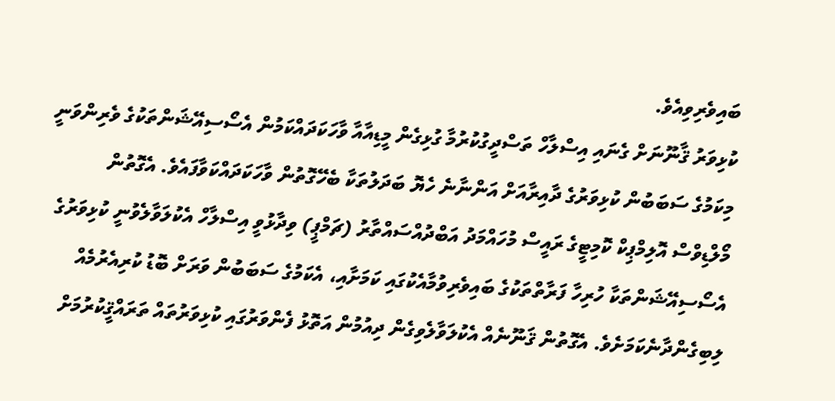ބައިވެރިވިއެވެ.
ކުޅިވަރު ޤާނޫނަށް ގެނައި އިސްލާހް ތަސްދީގުކުރުމާ ގުޅިގެން މީޑިއާއާ ވާހަކަދައްކަމުން އެސޯސިއޭޝަންތަކުގެ ވެރިންވަނީ މިކަމުގެ ސަބަބުން ކުޅިވަރުގެ ދާއިރާއަށް އަންނާނެ ހެޔޮ ބަދަލުތަކާ ބެހޭގޮތުން ވާހަކަދައްކަވާފައެވެ. އެގޮތުން މޯލްޑިވްސް އޮލިމްޕިކް ކޮމިޓީގެ ރައީސް މުހައްމަދު އަބްދުއްސައްތާރު (ޗަމްޕީ) ވިދާޅުވީ އިސްލާހް އެކުލަވާލެވުނީ ކުޅިވަރުގެ އެސޯސިއޭޝަންތަކާ ހުރިހާ ފަރާތްތަކުގެ ބައިވެރިވުމާއެކުގައި ކަމަށާއި، އެކަމުގެ ސަބަބުން ވަރަށް ބޮޑު ކުރިއެރުމެއް ލިބިގެންދާނެކަމަށެވެ. އެގޮތުން ޤަނޫނެއް އެކުލަވާލެވިގެން ދިއުމުން އަތޮޅު ފެންވަރުގައި ކުޅިވަރުތައް ތަރައްޤީކުރުމަށް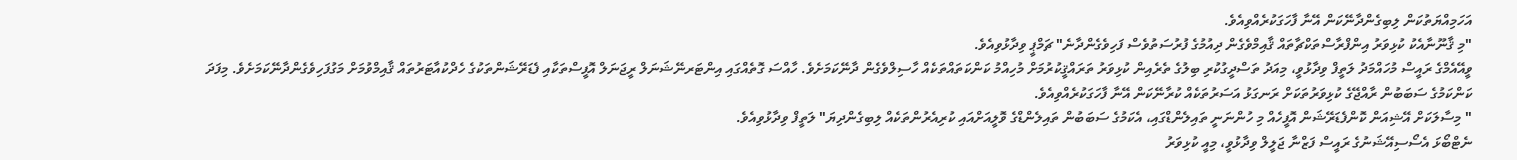އަހަމިއްޔަތުކަން ލިބިގެންދާނޭކަން އޭނާ ފާހަގަކުރެއްވިއެވެ.
"މި ޤާނޫނާއެކު ކުޅިވަރު އިންފްރާސްތަކްޗާތައް ޤާއިމްވެގެން ދިއުމުގެ ފުރުސަތުވެސް ފަހިވެގެންދާނެ" ޗަމްޕީ ވިދާޅުވިއެވެ.
ވީއޭއެމްގެ ރައީސް މުހައްމަދު ލަތީފް ވިދާޅުވީ، މިއަދު ތަސްދީގުކުރި ބިލުގެ ތެރެއިން ކުޅިވަރު ތަރައްޤީކުރުމަށް މުހިއްމު ކަންކަތައްތަކެއް ހާސިލްވެގެން ދާނޭކަމަށެވެ. ހާއްސަ ގޮތެއްގައި އިންޓަރނޭޝަނަލް ރީޖަނަލް އޮފީސްތަކާއި ފެޑަރޭޝަންތަކުގެ ހެދްކުއާޓަރުތައް ޤާއިމްވުމަށް މަގުފަހިވެގެންދާނޭކަމަށެވެ. މިފަދަ ކަންކަމުގެ ސަބަބުން ރާއްޖޭގެ ކުޅިވަރުތަކަށް ރަނގަޅު އަސަރުތަކެއް ކުރާނޭކަން އޭނާ ފާހަގަކުރެއްވިއެވެ.
" މިސާލަކަށް އޭޝިއަން ކޮންފެޑަރޭޝަން އޮފީހެއް މި ހުންނަނީ ތައިލެންޑްގައި، އެކަމުގެ ސަބަބުން ތައިލެންޑްގެ ވޮލީއަށްއައި ކުރިއެރުންތަކެއް ލިބިގެންދިޔަ" ލަތީފް ވިދާޅުވިއެވެ.
ނެޓްބޯޅަ އެސޯސިއޭޝަނުގެ ރައީސް ފަޒްނާ ޖަލީލް ވިދާޅުވީ، މިއީ ކުޅިވަރު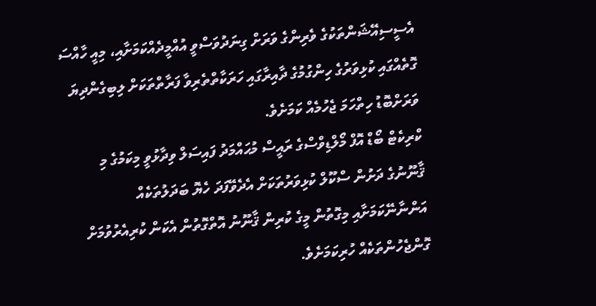އެސީސިއޭޝަންތަކުގެ ވެރިންގެ ވަރަށް ގިނަދުވަސްވީ އުއްމީދެއްކަމަށާއި، މިއީ ހާއްސަ ގޮތެއްގައި ކުޅިވަރުގެ ހިންގުމުގެ ދާއިރާގައި ހަރަކާތްތެރިވާ ފަރާތްތަކަށް ލިބިގެންދިޔަ ވަރަށްބޮޑު ހިތްހަމަ ޖެހުމެއް ކަމަށެވެ.
ކްރިކެޓް ބޯޑް އޮފް މޯލްޑިވްސްގެ ރައީސް މުޙައްމަދު ފައިސަލް ވިދާޅުވީ މިކަމުގެ މި ޤާނޫނުގެ ދަށުން ސްކޫލް ކުޅިވަރުތަކަށް އެދެވޭފަދަ ހެޔޮ ބަދަލުތަކެއް އަންނާނޭކަމަށާއި މިގޮތުން މީގެ ކުރިން ޤާނޫނު އޮތްގޮތުން އެކަން ކުރިއެރުވުމަށް ގޮންޖެހުންތަކެއް ހުރިކަމަށެވެ.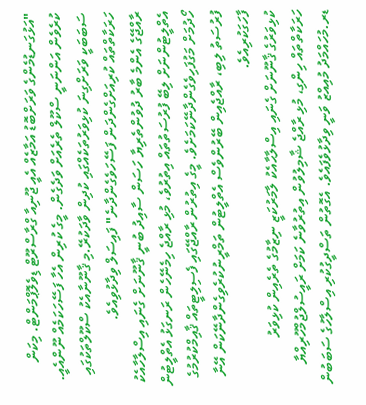"އަޅުގަނޑުމެންގެ ވަރަށްބޮޑު އަމާޒެއް އެއީ ޖޫނިއާ ގްރާސްރޫޓް ޑިވެލޮޕްމަންޓް. މިކަން ކުރެވެން އަންނަނީ ސްކޫލް ތެރެއަށް ވަދެގެން. މީގެ ކުރިން އެހާ ފަސޭހަކަމެއް ނޫންއެއީ. ސަބަބަކީ ވަރަށްގިނަ ކުޅިވަރުތަކެއްގައި ކުދިން ވާދަކުރޭ.މި ޤާނޫނާއެކު ސްކޫލްތަކުގައި ހަރަކާތްތައް ކުރިއަށްގެންދަން ފަސޭހަވެގެންދާނެ" ފައިސަލް ވިދާޅުވިއެވެ.
ރާއްޖޭގެ އެންމެ ބާރު ދުވުންތެރިޔާ ހަސަން ސާއިދު ބުނީ ޤާނޫނަށް ގެނައި އިސްލާހާއެކު އެތްލީޓުންނަށް ލިބޭ ފުރުސަތުތައް އިތުރުވެ، މުޅި ރާއްޖެ ހިމެނޭހެން ރަނގަޅު އެތްލީޓުން ހޯދުމަށް މަގުފަހިވެގެންދާނޭކަމަށެވެ. މީގެ އިތުރުން ރާއްޖޭގައި ފެސިލިޓީތައް ޤާއިމްކުރުމުގެ ފުރުސަތު ލިބި، ރާއްޖެއިން ބޭރުންވެސް އެތްލީޓުން ތަމްރީނުކުރެވިގެންދާނޭކަން އޭނާ ފާހަގަކުރިއެވެ.
ކުޅިވަރުގެ ޤާނޫނަށް ގެނައި އިސްލާޙާއެކު ލާމަރުކަޒީ ނިޒާމުގެ ތެރެއިން ކުޅިވަރު ހަރަކާތްތައް ހިންގި، މުޅި ރާއްޖެ ޝާމިލުވުން އިތުރުވާނެ ކަމަށް ރައީސުލްޖުމްހޫރިއްޔާ ޑރ.މުހައްމަދު މުއިއްޒު ވަނީ ވިދާޅުވެފައެވެ. އެގޮތުން ތަސްދީގުކުރި އިސްލާހުގެ ސަބަބުން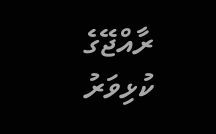ރާއްޖޭގެ ކުޅިވަރު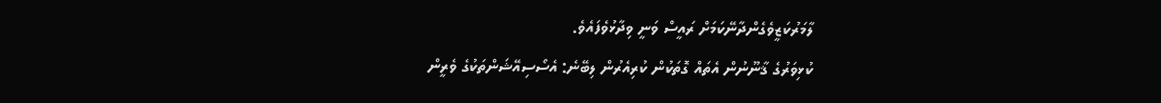ލާމަރުކަޒީވެގެންދާނޭކަމަށް ރައީސް ވަނީ ވިދާޅުވެފައެވެ.
ކުޅިވަރުގެ ޤާނޫނުން އެތައް ގޮތަކުން ކުރިއެރުން ލިބޭނެ: އެސޯސިއޭޝަންތަކުގެ ވެރީން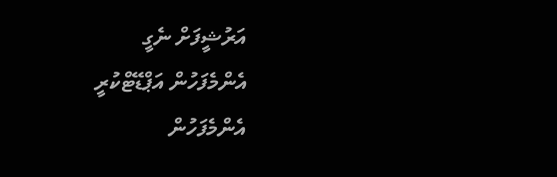އަރުޝީފަށް ނެގީ
އެންމެފަހުން އަޕްޑޭޓްކުރީ
އެންމެފަހުން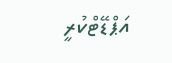އަޕްޑޭޓްކުރީ